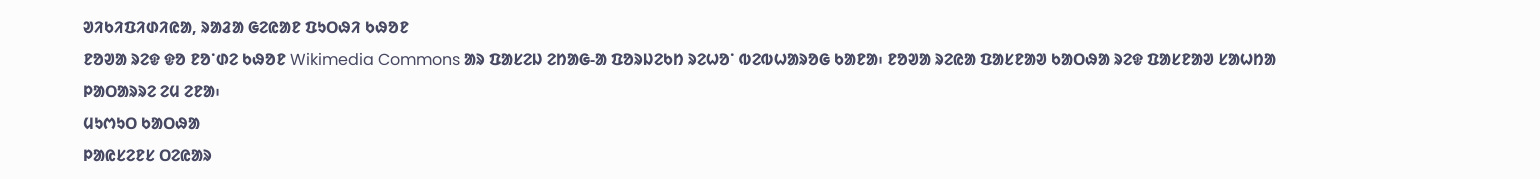ᱣᱤᱠᱤᱯᱤᱰᱤᱭᱟ, ᱨᱟᱲᱟ ᱜᱮᱭᱟᱱ ᱯᱩᱛᱷᱤ ᱠᱷᱚᱱ
ᱱᱚᱣᱟ ᱨᱮᱫ ᱫᱚ ᱱᱚᱸᱰᱮ ᱠᱷᱚᱱ Wikimedia Commons ᱟᱨ ᱯᱟᱥᱮᱡ ᱮᱴᱟᱜ-ᱟ ᱯᱚᱨᱡᱮᱠᱴ ᱨᱮᱦᱚᱸ ᱵᱮᱵᱦᱟᱨᱚᱜ ᱠᱟᱱᱟ᱾ ᱱᱚᱣᱟ ᱨᱮᱭᱟ ᱯᱟᱥᱱᱟᱣ ᱠᱟᱛᱷᱟ ᱨᱮᱫ ᱯᱟᱥᱱᱟᱣ ᱥᱟᱦᱴᱟ ᱞᱟᱛᱟᱨᱨᱮ ᱮᱢ ᱮᱱᱟ᱾
ᱢᱩᱬᱩᱛ ᱠᱟᱛᱷᱟ
ᱞᱟᱭᱥᱮᱱᱥ ᱛᱮᱭᱟᱨ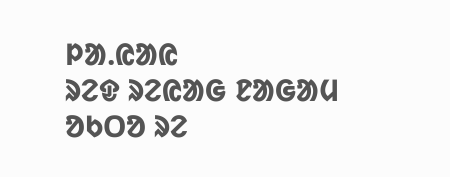ᱞᱟ.ᱭᱟᱭ
ᱨᱮᱫ ᱨᱮᱭᱟᱜ ᱱᱟᱜᱟᱢ
ᱚᱠᱛᱚ ᱨᱮ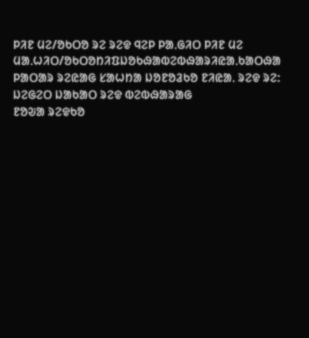ᱞᱤᱱ ᱢᱮ/ᱚᱠᱛᱚ ᱨᱮ ᱨᱮᱫ ᱧᱮᱞ ᱞᱟᱹᱜᱤᱛ ᱞᱤᱱ ᱢᱮ
ᱢᱟᱹᱦᱤᱛ/ᱚᱠᱛᱚᱴᱤᱯᱡᱚᱠᱷᱟᱵᱮᱵᱷᱟᱨᱤᱭᱟᱹᱠᱟᱛᱷᱟ
ᱞᱟᱛᱟᱨ ᱨᱮᱭᱟᱜ ᱥᱟᱦᱴᱟ ᱡᱚᱱᱚᱲᱠᱚ ᱱᱤᱭᱟᱹ ᱨᱮᱫ ᱨᱮ:
ᱡᱮᱜᱮᱛ ᱡᱟᱠᱟᱛ ᱨᱮᱫ ᱵᱮᱵᱷᱟᱨᱟᱜ
ᱱᱚᱶᱟ ᱨᱮᱫᱠᱚ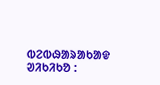ᱵᱮᱵᱷᱟᱨᱟᱠᱟᱫ ᱣᱤᱠᱤᱠᱚ :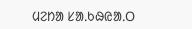ᱢᱮᱴᱟ ᱥᱟᱹᱠᱷᱭᱟᱹᱛ